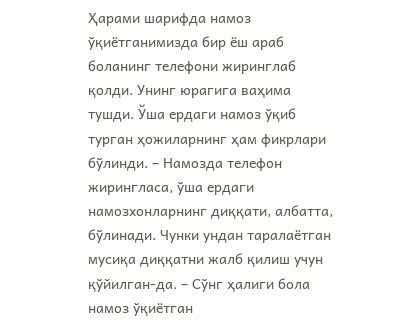Ҳарами шарифда намоз ўқиётганимизда бир ёш араб боланинг телефони жиринглаб қолди. Унинг юрагига ваҳима тушди. Ўша ердаги намоз ўқиб турган ҳожиларнинг ҳам фикрлари бўлинди. – Намозда телефон жирингласа, ўша ердаги намозхонларнинг диққати, албатта, бўлинади. Чунки ундан таралаётган мусиқа диққатни жалб қилиш учун қўйилган-да. – Сўнг ҳалиги бола намоз ўқиётган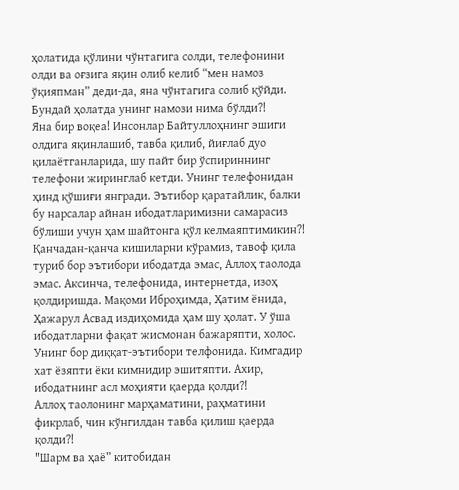ҳолатида қўлини чўнтагига солди, телефонини олди ва оғзига яқин олиб келиб “мен намоз ўқияпман” деди-да, яна чўнтагига солиб қўйди. Бундай ҳолатда унинг намози нима бўлди?!
Яна бир воқеа! Инсонлар Байтуллоҳнинг эшиги олдига яқинлашиб, тавба қилиб, йиғлаб дуо қилаётганларида, шу пайт бир ўспириннинг телефони жиринглаб кетди. Унинг телефонидан ҳинд қўшиғи янгради. Эътибор қаратайлик, балки бу нарсалар айнан ибодатларимизни самарасиз бўлиши учун ҳам шайтонга қўл келмаяптимикин?!
Қанчадан-қанча кишиларни кўрамиз, тавоф қила туриб бор эътибори ибодатда эмас, Аллоҳ таолода эмас. Аксинча, телефонида, интернетда, изоҳ қолдиришда. Мақоми Иброҳимда, Ҳатим ёнида, Ҳажарул Асвад издиҳомида ҳам шу ҳолат. У ўша ибодатларни фақат жисмонан бажаряпти, холос. Унинг бор диққат-эътибори телфонида. Кимгадир хат ёзяпти ёки кимнидир эшитяпти. Ахир, ибодатнинг асл моҳияти қаерда қолди?!
Аллоҳ таолонинг марҳаматини, раҳматини фикрлаб, чин кўнгилдан тавба қилиш қаерда қолди?!
"Шарм ва ҳаё” китобидан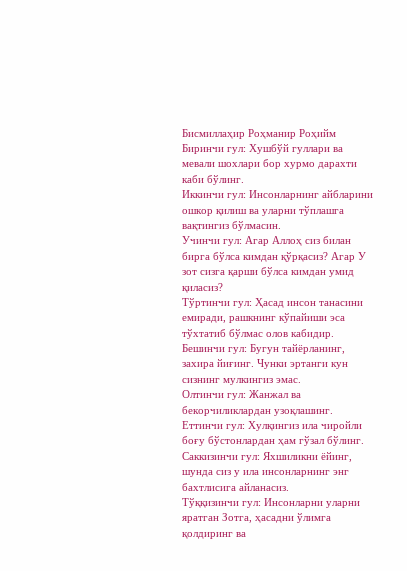Бисмиллаҳир Роҳманир Роҳийм
Биринчи гул: Хушбўй гуллари ва мевали шохлари бор хурмо дарахти каби бўлинг.
Иккинчи гул: Инсонларнинг айбларини ошкор қилиш ва уларни тўплашга вақтингиз бўлмасин.
Учинчи гул: Агар Аллоҳ сиз билан бирга бўлса кимдан қўрқасиз? Агар У зот сизга қарши бўлса кимдан умид қиласиз?
Тўртинчи гул: Ҳасад инсон танасини емиради, рашкнинг кўпайиши эса тўхтатиб бўлмас олов кабидир.
Бешинчи гул: Бугун тайёрланинг, захира йиғинг. Чунки эртанги кун сизнинг мулкингиз эмас.
Олтинчи гул: Жанжал ва бекорчиликлардан узоқлашинг.
Еттинчи гул: Хулқингиз ила чиройли боғу бўстонлардан ҳам гўзал бўлинг.
Саккизинчи гул: Яхшиликни ёйинг, шунда сиз у ила инсонларнинг энг бахтлисига айланасиз.
Тўққизинчи гул: Инсонларни уларни яратган Зотга, ҳасадни ўлимга қолдиринг ва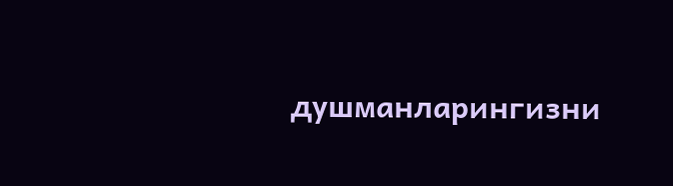душманларингизни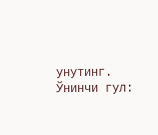унутинг.
Ўнинчи гул: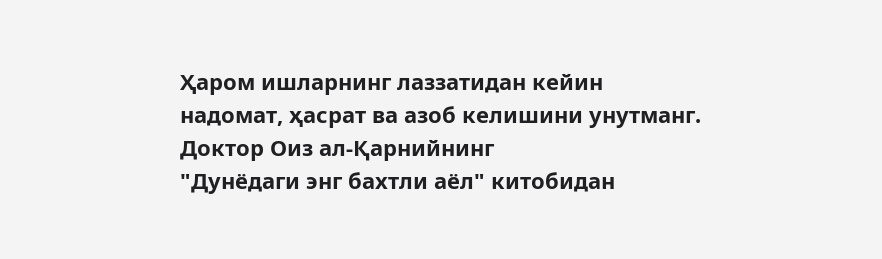Ҳаром ишларнинг лаззатидан кейин надомат, ҳасрат ва азоб келишини унутманг.
Доктор Оиз ал-Қарнийнинг
"Дунёдаги энг бахтли аёл" китобидан